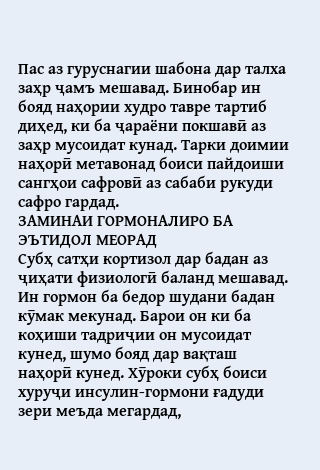Пас аз гуруснагии шабона дар талха заҳр ҷамъ мешавад. Бинобар ин бояд наҳории худро тавре тартиб диҳед, ки ба ҷараёни покшавӣ аз заҳр мусоидат кунад. Тарки доимии наҳорӣ метавонад боиси пайдоиши сангҳои сафровӣ аз сабаби рукуди сафро гардад.
ЗАМИНАИ ГОРМОНАЛИРО БА ЭЪТИДОЛ МЕОРАД
Субҳ сатҳи кортизол дар бадан аз ҷиҳати физиологӣ баланд мешавад. Ин гормон ба бедор шудани бадан кӯмак мекунад. Барои он ки ба коҳиши тадриҷии он мусоидат кунед, шумо бояд дар вақташ наҳорӣ кунед. Хӯроки субҳ боиси хуруҷи инсулин-гормони ғадуди зери меъда мегардад,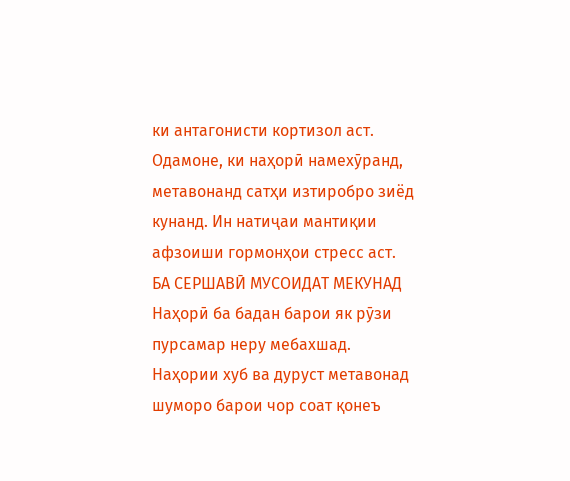ки антагонисти кортизол аст. Одамоне, ки наҳорӣ намехӯранд, метавонанд сатҳи изтиробро зиёд кунанд. Ин натиҷаи мантиқии афзоиши гормонҳои стресс аст.
БА СЕРШАВӢ МУСОИДАТ МЕКУНАД
Наҳорӣ ба бадан барои як рӯзи пурсамар неру мебахшад. Наҳории хуб ва дуруст метавонад шуморо барои чор соат қонеъ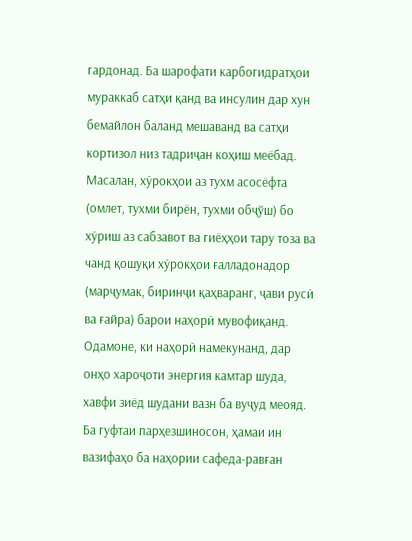гардонад. Ба шарофати карбогидратҳои мураккаб сатҳи қанд ва инсулин дар хун бемайлон баланд мешаванд ва сатҳи кортизол низ тадриҷан коҳиш меёбад. Масалан, хӯрокҳои аз тухм асосёфта (омлет, тухми бирён, тухми обҷўш) бо хӯриш аз сабзавот ва гиёҳҳои тару тоза ва чанд қошуқи хӯрокҳои ғалладонадор (марҷумак, биринҷи қаҳваранг, ҷави русӣ ва ғайра) барои наҳорӣ мувофиқанд.
Одамоне, ки наҳорӣ намекунанд, дар онҳо хароҷоти энергия камтар шуда, хавфи зиёд шудани вазн ба вуҷуд меояд.
Ба гуфтаи парҳезшиносон, ҳамаи ин вазифаҳо ба наҳории сафеда-равған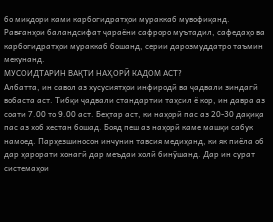бо миқдори ками карбогидратҳои мураккаб мувофиқанд. Равғанҳои баландсифат ҷараёни сафроро муътадил, сафедаҳо ва карбогидратҳои мураккаб бошанд, серии дарозмуддатро таъмин мекунанд.
МУСОИДТАРИН ВАҚТИ НАҲОРӢ КАДОМ АСТ?
Албатта, ин савол аз хусусиятҳои инфиродӣ ва ҷадвали зиндагӣ вобаста аст. Тибқи ҷадвали стандартии таҳсил ё кор, ин давра аз соати 7.00 то 9.00 аст. Беҳтар аст, ки наҳорӣ пас аз 20-30 дақиқа пас аз хоб хестан бошад. Бояд пеш аз наҳорӣ каме машқи сабук намоед. Парҳезшиносон инчунин тавсия медиҳанд, ки як пиёла об дар ҳарорати хонагӣ дар меъдаи холӣ бинӯшанд. Дар ин сурат системаҳои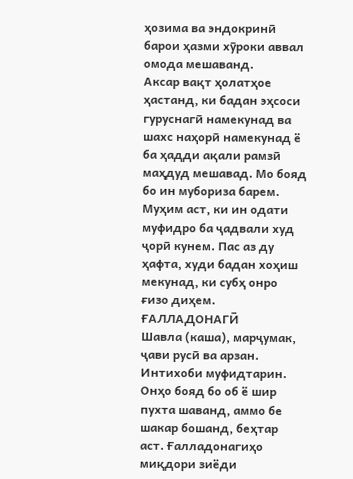ҳозима ва эндокринӣ барои ҳазми хӯроки аввал омода мешаванд.
Аксар вақт ҳолатҳое ҳастанд, ки бадан эҳсоси гуруснагӣ намекунад ва шахс наҳорӣ намекунад ё ба ҳадди ақали рамзӣ маҳдуд мешавад. Мо бояд бо ин мубориза барем. Муҳим аст, ки ин одати муфидро ба ҷадвали худ ҷорӣ кунем. Пас аз ду ҳафта, худи бадан хоҳиш мекунад, ки субҳ онро ғизо диҳем.
ҒАЛЛАДОНАГӢ
Шавла (каша), марҷумак, ҷави русӣ ва арзан. Интихоби муфидтарин. Онҳо бояд бо об ё шир пухта шаванд, аммо бе шакар бошанд, беҳтар аст. Ғалладонагиҳо миқдори зиёди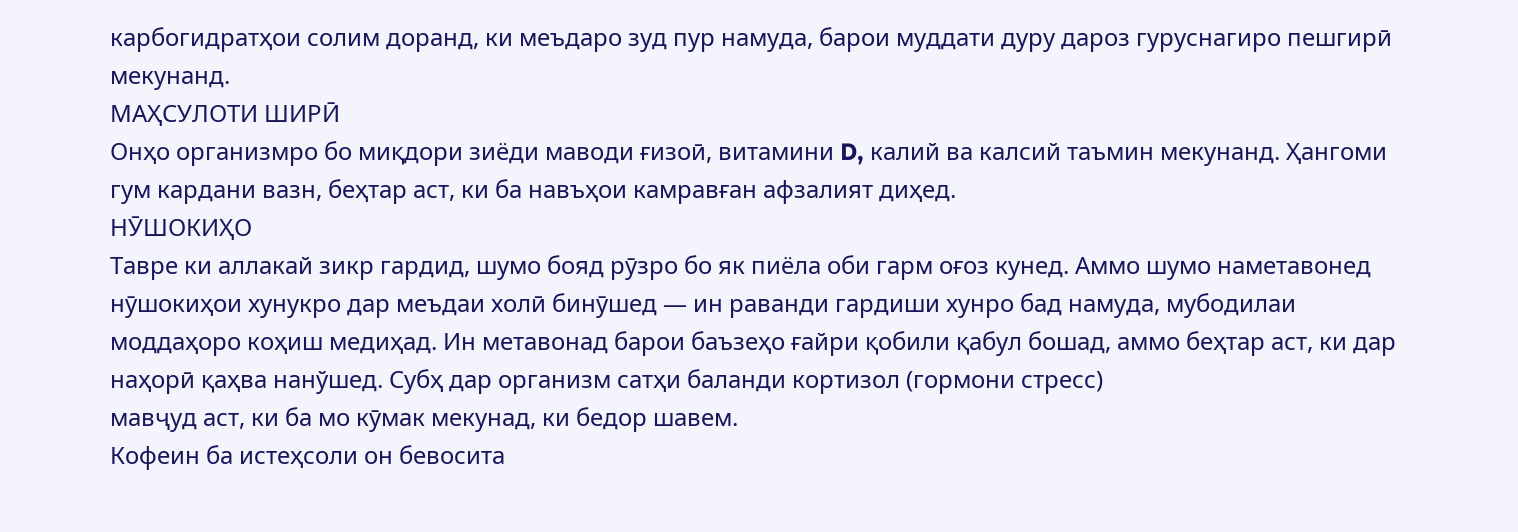карбогидратҳои солим доранд, ки меъдаро зуд пур намуда, барои муддати дуру дароз гуруснагиро пешгирӣ мекунанд.
МАҲСУЛОТИ ШИРӢ
Онҳо организмро бо миқдори зиёди маводи ғизоӣ, витамини D, калий ва калсий таъмин мекунанд. Ҳангоми гум кардани вазн, беҳтар аст, ки ба навъҳои камравған афзалият диҳед.
НӮШОКИҲО
Тавре ки аллакай зикр гардид, шумо бояд рӯзро бо як пиёла оби гарм оғоз кунед. Аммо шумо наметавонед нӯшокиҳои хунукро дар меъдаи холӣ бинӯшед — ин раванди гардиши хунро бад намуда, мубодилаи моддаҳоро коҳиш медиҳад. Ин метавонад барои баъзеҳо ғайри қобили қабул бошад, аммо беҳтар аст, ки дар наҳорӣ қаҳва нанўшед. Субҳ дар организм сатҳи баланди кортизол (гормони стресс)
мавҷуд аст, ки ба мо кӯмак мекунад, ки бедор шавем.
Кофеин ба истеҳсоли он бевосита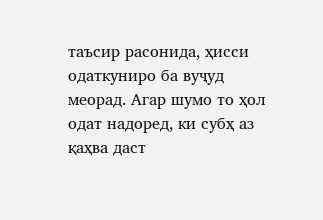таъсир расонида, ҳисси одаткуниро ба вуҷуд меорад. Агар шумо то ҳол одат надоред, ки субҳ аз қаҳва даст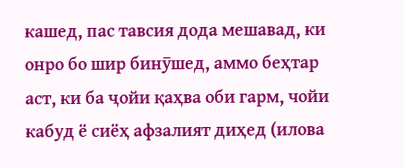кашед, пас тавсия дода мешавад, ки онро бо шир бинӯшед, аммо беҳтар аст, ки ба ҷойи қаҳва оби гарм, чойи кабуд ё сиёҳ афзалият диҳед (илова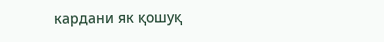кардани як қошуқ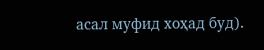асал муфид хоҳад буд).